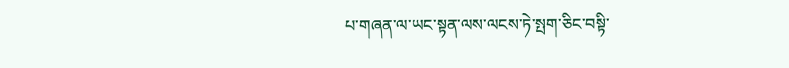པ་གཞན་ལ་ཡང་སྟན་ལས་ལངས་ཏེ་སྤག་ཅིང་བསྟི་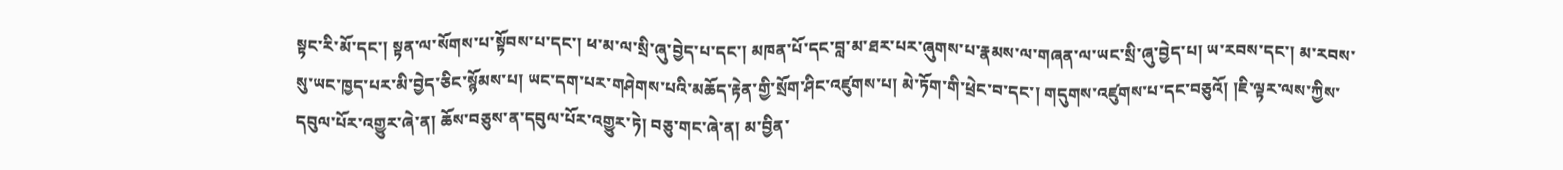སྟང་རི་མོ་དང་། སྟན་ལ་སོགས་པ་སྟོབས་པ་དང་། ཕ་མ་ལ་སྲི་ཞུ་བྱེད་པ་དང་། མཁན་པོ་དང་བླ་མ་ཐར་པར་ཞུགས་པ་རྣམས་ལ་གཞན་ལ་ཡང་སྲི་ཞུ་བྱེད་པ། ཡ་རབས་དང་། མ་རབས་སུ་ཡང་ཁྱད་པར་མི་བྱེད་ཅིང་སྙོམས་པ། ཡང་དག་པར་གཤེགས་པའི་མཆོད་རྟེན་གྱི་སྲོག་ཤིང་འཛུགས་པ། མེ་ཏོག་གི་ཕྲེང་བ་དང་། གདུགས་འཛུགས་པ་དང་བཅུའོ། །ཇི་ལྟར་ལས་ཀྱིས་དབུལ་པོར་འགྱུར་ཞེ་ན། ཆོས་བཅུས་ན་དབུལ་པོར་འགྱུར་ཏེ། བཅུ་གང་ཞེ་ན། མ་བྱིན་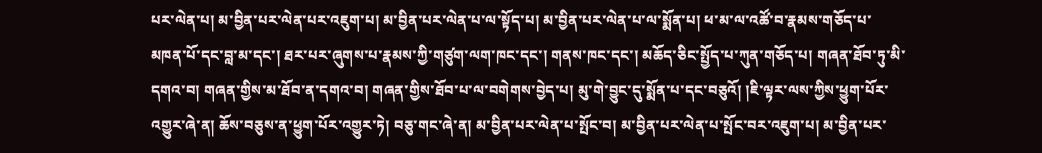པར་ལེན་པ། མ་བྱིན་པར་ལེན་པར་འཇུག་པ། མ་བྱིན་པར་ལེན་པ་ལ་སྟོད་པ། མ་བྱིན་པར་ལེན་པ་ལ་སྨོན་པ། ཕ་མ་ལ་འཚོ་བ་རྣམས་གཅོད་པ་མཁན་པོ་དང་བླ་མ་དང་། ཐར་པར་ཞུགས་པ་རྣམས་ཀྱི་གཙུག་ལག་ཁང་དང་། གནས་ཁང་དང་། མཆོད་ཅིང་སྤྱོད་པ་ཀུན་གཅོད་པ། གཞན་ཐོབ་ཏུ་མི་དགའ་བ། གཞན་གྱིས་མ་ཐོབ་ན་དགའ་བ། གཞན་གྱིས་ཐོབ་པ་ལ་བགེགས་བྱེད་པ། མུ་གེ་བྱུང་དུ་སྨོན་པ་དང་བཅུའོ། །ཇི་ལྟར་ལས་ཀྱིས་ཕྱུག་པོར་འགྱུར་ཞེ་ན། ཆོས་བཅུས་ན་ཕྱུག་པོར་འགྱུར་ཏེ། བཅུ་གང་ཞེ་ན། མ་བྱིན་པར་ལེན་པ་སྤོང་བ། མ་བྱིན་པར་ལེན་པ་སྤོང་བར་འཇུག་པ། མ་བྱིན་པར་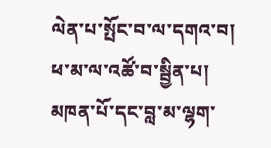ལེན་པ་སྤོང་བ་ལ་དགའ་བ། ཕ་མ་ལ་འཚོ་བ་སྦྱིན་པ། མཁན་པོ་དང་བླ་མ་ལྷག་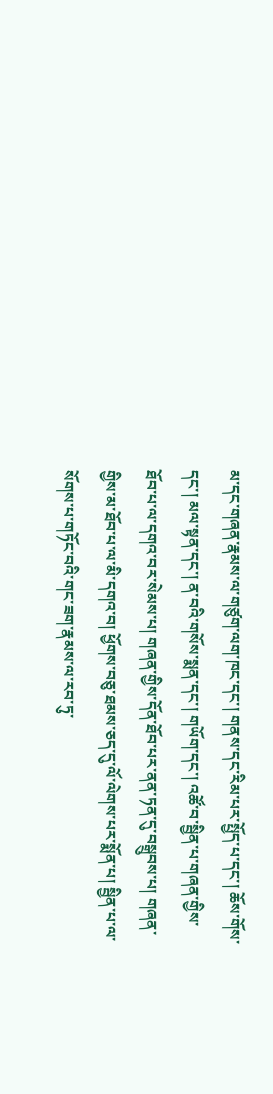མ་དང་གཞན་རྣམས་ལ་གཙུག་ལག་ཁང་དང་། གནས་དང་རིམ་པར་སྤྱོད་པ་དང་། ཆོས་གོས་དང་། མལ་སྟན་དང་། ན་བའི་གསོས་སྨན་དང་། གཡོག་དང་། འཚོ་བ་སྦྱིན་པ་གཞན་གྱིས་ཐོབ་པ་ལ་དགའ་བར་སེམས་པ། གཞན་གྱིས་དོན་ཐོབ་པར་ནན་ཏན་དུ་བསྒྲུབས་པ། གཞན་གྱིས་མ་ཐོབ་པ་ལ་མི་དགའ་བ། ཕྱོགས་བཅུ་ཐམས་ཅད་དུ་ལོ་ལེགས་པར་སྨོན་པ། སྦྱིན་པ་ལ་སོགས་པ་གཏོང་བའི་གང་ཟག་རྣམས་ལ་རབ་ཏུ་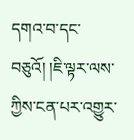དགའ་བ་དང་བཅུའོ། །ཇི་ལྟར་ལས་ཀྱིས་ངན་པར་འགྱུར་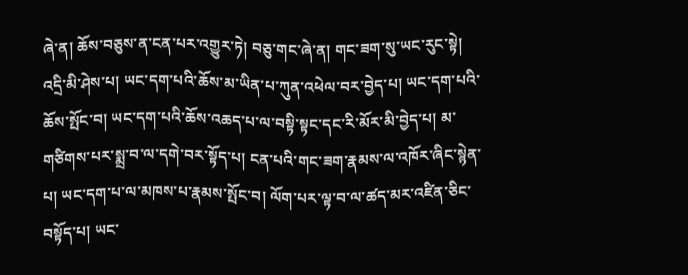ཞེ་ན། ཆོས་བཅུས་ན་ངན་པར་འགྱུར་ཏེ། བཅུ་གང་ཞེ་ན། གང་ཟག་སུ་ཡང་རུང་སྟེ། འདྲི་མི་ཤེས་པ། ཡང་དག་པའི་ཆོས་མ་ཡིན་པ་ཀུན་འཕེལ་བར་བྱེད་པ། ཡང་དག་པའི་ཆོས་སྤོང་བ། ཡང་དག་པའི་ཆོས་འཆད་པ་ལ་བསྟི་སྟང་དང་རི་མོར་མི་བྱེད་པ། མ་གཙིགས་པར་སྨྲ་བ་ལ་དགེ་བར་སྟོད་པ། ངན་པའི་གང་ཟག་རྣམས་ལ་འཁོར་ཞིང་སྙེན་པ། ཡང་དག་པ་ལ་མཁས་པ་རྣམས་སྤོང་བ། ལོག་པར་ལྟ་བ་ལ་ཚད་མར་འཛིན་ཅིང་བསྟོད་པ། ཡང་